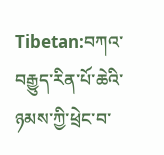Tibetan:བཀའ་བརྒྱུད་རིན་པོ་ཆེའི་ཉམས་ཀྱི་ཕྲེང་བ་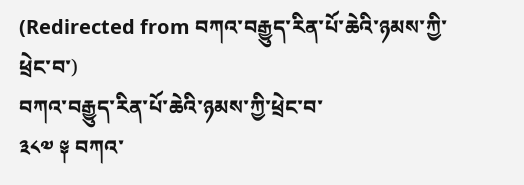(Redirected from བཀའ་བརྒྱུད་རིན་པོ་ཆེའི་ཉམས་ཀྱི་ཕྲེང་བ་)
བཀའ་བརྒྱུད་རིན་པོ་ཆེའི་ཉམས་ཀྱི་ཕྲེང་བ་
༣༨༧ ༈ བཀའ་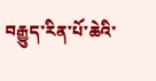བརྒྱུད་རིན་པོ་ཆེའི་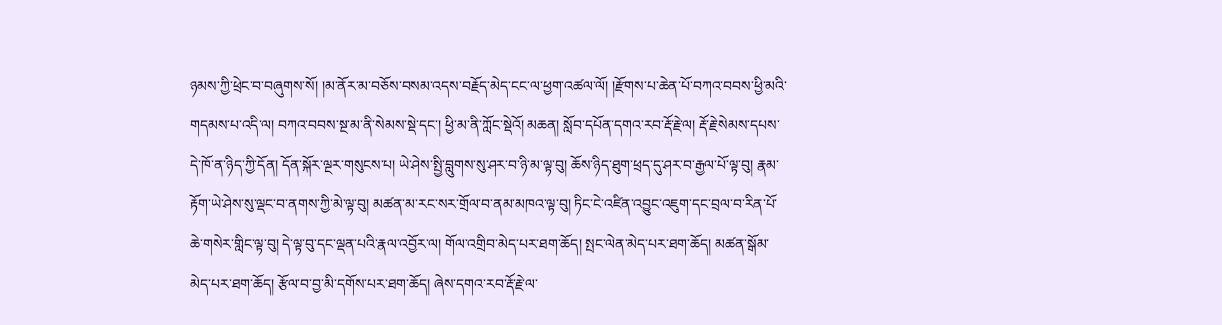ཉམས་ཀྱི་ཕྲེང་བ་བཞུགས་སོ། །མ་ནོར་མ་བཅོས་བསམ་འདས་བརྗོད་མེད་ངང་ལ་ཕྱག་འཚལ་ལོ། །རྫོགས་པ་ཆེན་པོ་བཀའ་བབས་ཕྱི་མའི་གདམས་པ་འདི་ལ། བཀའ་བབས་སྔ་མ་ནི་སེམས་སྡེ་དང་། ཕྱི་མ་ནི་ཀློང་སྡེའོ། མཆན། སློབ་དཔོན་དགའ་རབ་རྡོ་རྗེ་ལ། རྡོ་རྗེ་སེམས་དཔས་དེ་ཁོ་ན་ཉིད་ཀྱི་དོན། དོན་སྐོར་ལྔར་གསུངས་པ། ཡེ་ཤེས་སྤྱི་བླུགས་སུ་ཤར་བ་ཉི་མ་ལྟ་བུ། ཆོས་ཉིད་ཐུག་ཕྲད་དུ་ཤར་བ་རྒྱལ་པོ་ལྟ་བུ། རྣམ་རྟོག་ཡེ་ཤེས་སུ་ལྡང་བ་ནགས་ཀྱི་མེ་ལྟ་བུ། མཚན་མ་རང་སར་གྲོལ་བ་ནམ་མཁའ་ལྟ་བུ། ཏིང་ངེ་འཛིན་འབྱུང་འཇུག་དང་བྲལ་བ་རིན་པོ་ཆེ་གསེར་གླིང་ལྟ་བུ། དེ་ལྟ་བུ་དང་ལྡན་པའི་རྣལ་འབྱོར་ལ། གོལ་འགྲིབ་མེད་པར་ཐག་ཆོད། སྤང་ལེན་མེད་པར་ཐག་ཆོད། མཚན་སྒོམ་མེད་པར་ཐག་ཆོད། རྩོལ་བ་བྱ་མི་དགོས་པར་ཐག་ཆོད། ཞེས་དགའ་རབ་རྡོ་རྗེ་ལ་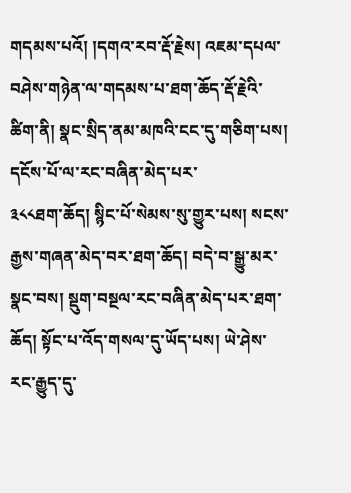གདམས་པའོ། །དགའ་རབ་རྡོ་རྗེས། འཇམ་དཔལ་བཤེས་གཉེན་ལ་གདམས་པ་ཐག་ཆོད་རྡོ་རྗེའི་ཚིག་ནི། སྣང་སྲིད་ནམ་མཁའི་ངང་དུ་གཅིག་པས། དངོས་པོ་ལ་རང་བཞིན་མེད་པར་
༣༨༨ཐག་ཆོད། སྙིང་པོ་སེམས་སུ་གྱུར་པས། སངས་རྒྱས་གཞན་མེད་བར་ཐག་ཆོད། བདེ་བ་སྒྱུ་མར་སྣང་བས། སྡུག་བསྔལ་རང་བཞིན་མེད་པར་ཐག་ཆོད། སྟོང་པ་འོད་གསལ་དུ་ཡོད་པས། ཡེ་ཤེས་རང་རྒྱུད་དུ་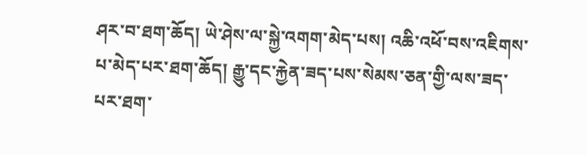ཤར་བ་ཐག་ཆོད། ཡེ་ཤེས་ལ་སྐྱེ་འགག་མེད་པས། འཆི་འཕོ་བས་འཇིགས་པ་མེད་པར་ཐག་ཆོད། རྒྱུ་དང་རྐྱེན་ཟད་པས་སེམས་ཅན་གྱི་ལས་ཟད་པར་ཐག་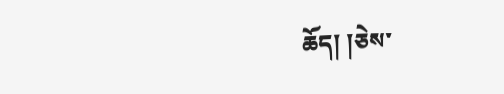ཆོད། །ཅེས་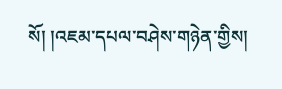སོ། །འཇམ་དཔལ་བཤེས་གཉེན་གྱིས།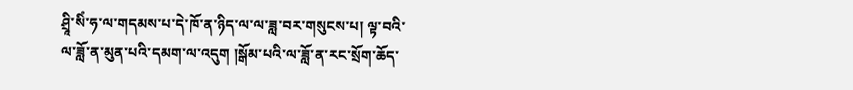ཤྲཱི་སིཾ་ཧ་ལ་གདམས་པ་དེ་ཁོ་ན་ཉིད་ལ་ལ་ཟླ་བར་གསུངས་པ། ལྟ་བའི་ལ་ཟློ་ན་མུན་པའི་དམག་ལ་འདུག །སྒོམ་པའི་ལ་ཟློ་ན་རང་སྲོག་ཆོད་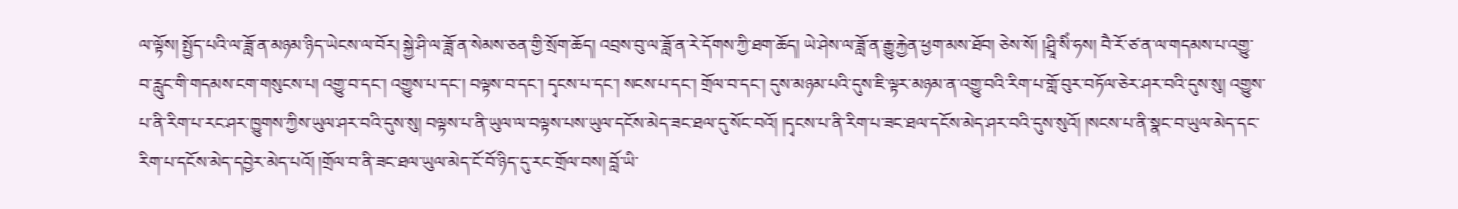ལ་ལྟོས། སྤྱོད་པའི་ལ་ཟློ་ན་མཉམ་ཉིད་ཡེངས་ལ་བོར། སྐྱེ་ཤི་ལ་ཟློ་ན་སེམས་ཅན་གྱི་སྲོག་ཆོད། འབྲས་བུ་ལ་ཟློ་ན་རེ་དོགས་ཀྱི་ཐག་ཆོད། ཡེ་ཤེས་ལ་ཟློ་ན་རྒྱུ་རྐྱེན་ཕྱག་མས་ཐོབ། ཅེས་སོ། །ཤྲཱི་སིཾ་ཧས། བཻ་རོ་ཙ་ན་ལ་གདམས་པ་འགྱུ་བ་རླུང་གི་གདམས་ངག་གསུངས་པ། འགྱུ་བ་དང་། འགྱུས་པ་དང་། བལྟས་བ་དང་། དྭངས་པ་དང་། སངས་པ་དང་། གྲོལ་བ་དང་། དུས་མཉམ་པའི་དུས་ཇི་ལྟར་མཉམ་ན་འགྱུ་བའི་རིག་པ་གློ་བུར་བཏོལ་ཅེར་ཤར་བའི་དུས་སུ། འགྱུས་པ་ནི་རིག་པ་རང་ཤར་ཁྱུགས་ཀྱིས་ཡུལ་ཤར་བའི་དུས་སུ། བལྟས་པ་ནི་ཡུལ་ལ་བལྟས་པས་ཡུལ་དངོས་མེད་ཟང་ཐལ་དུ་སོང་བའོ། །དྭངས་པ་ནི་རིག་པ་ཟང་ཐལ་དངོས་མེད་ཤར་བའི་དུས་སུའོ། །སངས་པ་ནི་སྣང་བ་ཡུལ་མེད་དང་རིག་པ་དངོས་མེད་དབྱེར་མེད་པའོ། །གྲོལ་བ་ནི་ཟང་ཐལ་ཡུལ་མེད་ངོ་བོ་ཉིད་དུ་རང་གྲོལ་བས། བློ་ཡི་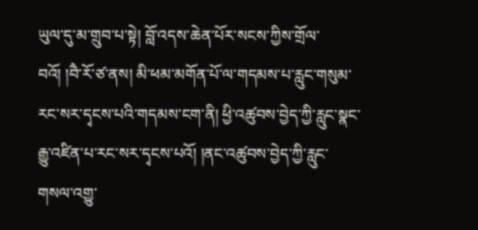ཡུལ་དུ་མ་གྲུབ་པ་སྟེ། བློ་འདས་ཆེན་པོར་སངས་ཀྱིས་གྲོལ་བའོ། །བཻ་རོ་ཙ་ནས། མི་ཕམ་མགོན་པོ་ལ་གདམས་པ་རླུང་གསུམ་རང་སར་དྭངས་པའི་གདམས་ངག་ནི། ཕྱི་འཚུབས་བྱེད་ཀྱི་རླུང་སྣང་རྒྱུ་འཛིན་པ་རང་སར་དྭངས་པའོ། །ནང་འཚུབས་བྱེད་ཀྱི་རླུང་གསལ་འགྱུ་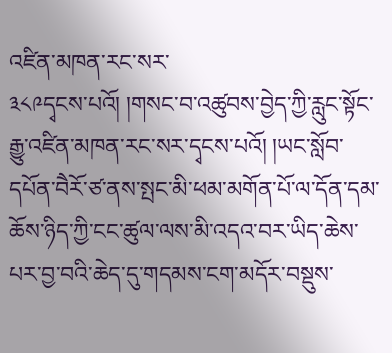འཛིན་མཁན་རང་སར་
༣༨༩དྭངས་པའོ། །གསང་བ་འཚུབས་བྱེད་ཀྱི་རླུང་སྟོང་རྒྱུ་འཛིན་མཁན་རང་སར་དྭངས་པའོ། །ཡང་སློབ་དཔོན་བཻརོ་ཙ་ནས་སྤང་མི་ཕམ་མགོན་པོ་ལ་དོན་དམ་ཆོས་ཉིད་ཀྱི་ངང་ཚུལ་ལས་མི་འདའ་བར་ཡིད་ཆེས་པར་བྱ་བའི་ཆེད་དུ་གདམས་ངག་མདོར་བསྡུས་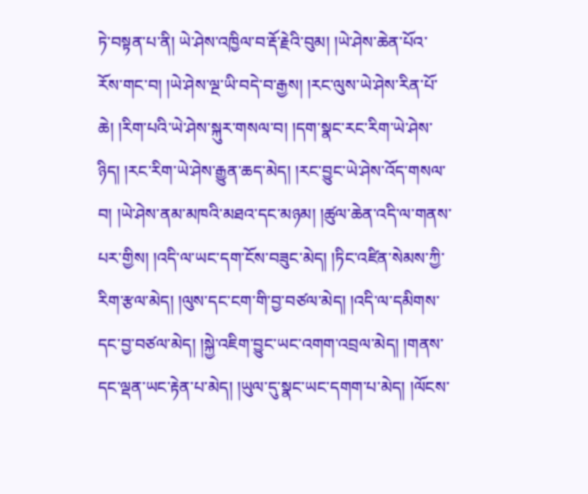ཏེ་བསྟན་པ་ནི། ཡེ་ཤེས་འཁྱིལ་བ་རྡོ་རྗེའི་བུམ། །ཡེ་ཤེས་ཆེན་པོའ་རོས་གང་བ། །ཡེ་ཤེས་ལྔ་ཡི་བདེ་བ་རྒྱས། །རང་ལུས་ཡེ་ཤེས་རིན་པོ་ཆེ། །རིག་པའི་ཡེ་ཤེས་སྐུར་གསལ་བ། །དག་སྣང་རང་རིག་ཡེ་ཤེས་ཉིད། །རང་རིག་ཡེ་ཤེས་རྒྱུན་ཆད་མེད། །རང་བྱུང་ཡེ་ཤེས་འོད་གསལ་བ། །ཡེ་ཤེས་ནམ་མཁའི་མཐའ་དང་མཉམ། །ཚུལ་ཆེན་འདི་ལ་གནས་པར་གྱིས། །འདི་ལ་ཡང་དག་ངོས་བཟུང་མེད། །ཏིང་འཛིན་སེམས་ཀྱི་རིག་རྩལ་མེད། །ལུས་དང་ངག་གི་བྱ་བཙལ་མེད། །འདི་ལ་དམིགས་དང་བྱ་བཙལ་མེད། །སྐྱེ་འཇིག་བྱུང་ཡང་འགག་འབྲལ་མེད། །གནས་དང་ལྡན་ཡང་རྟེན་པ་མེད། །ཡུལ་དུ་སྣང་ཡང་དགག་པ་མེད། །ལོངས་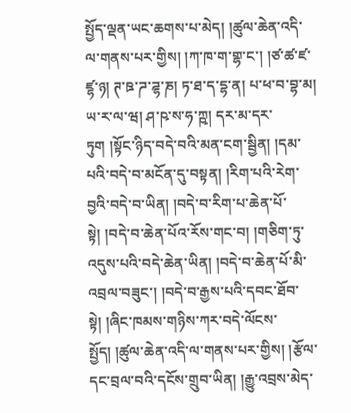སྤྱོད་ལྡན་ཡང་ཆགས་པ་མེད། །ཚུལ་ཆེན་འདི་ལ་གནས་པར་གྱིས། །ཀ་ཁ་ག་གྷ་ང་། །ཙ་ཚ་ཛ་ཛྷ་ཉ། ཊ་ཋ་ཌ་ཌྷ་ཎ། ཏ་ཐ་ད་དྷ་ན། པ་ཕ་བ་བྷ་མ། ཡ་ར་ལ་ཝ། ཤ་ཥ་ས་ཧ་ཀྵ། དར་མ་དར་ཏུག །སྟོང་ཉིད་བདེ་བའི་མན་ངག་སྦྱིན། །དམ་པའི་བདེ་བ་མངོན་དུ་བསྟན། །རིག་པའི་རེག་བྱའི་བདེ་བ་ཡིན། །བདེ་བ་རིག་པ་ཆེན་པོ་སྟེ། །བདེ་བ་ཆེན་པོའ་རོས་གང་བ། །གཅིག་ཏུ་འདུས་པའི་བདེ་ཆེན་ཡིན། །བདེ་བ་ཆེན་པོ་མི་འབྲལ་བཟུང་། །བདེ་བ་རྒྱས་པའི་དབང་ཐོབ་སྟེ། །ཞིང་ཁམས་གཉིས་ཀར་བདེ་ལོངས་སྤྱོད། །ཚུལ་ཆེན་འདི་ལ་གནས་པར་གྱིས། །རྩོལ་དང་བྲལ་བའི་དངོས་གྲུབ་ཡིན། །རྒྱུ་འབྲས་མེད་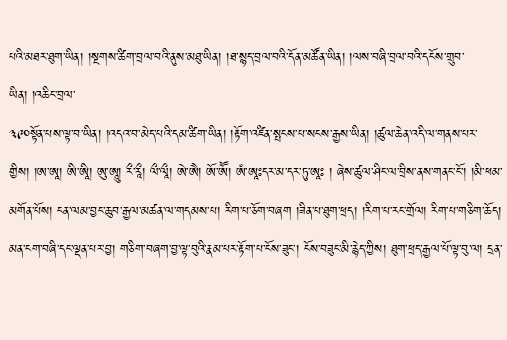པའི་མཐར་ཐུག་ཡིན། །སྔགས་ཚིག་བྲལ་བའི་ནུས་མཐུ་ཡིན། །ཐ་སྙད་བྲལ་བའི་དོན་མཚོན་ཡིན། །ལས་བཞི་བྲལ་བའི་དངོས་གྲུབ་ཡིན། །འཆིང་བྲལ་
༣༩༠སྟོན་པས་ལྟ་བ་ཡིན། །འདའ་བ་མེད་པའི་དམ་ཚིག་ཡིན། །རྟོག་འཛིན་སྤངས་པ་སངས་རྒྱས་ཡིན། །ཚུལ་ཆེན་འདི་ལ་གནས་པར་གྱིས། །ཨ་ཨཱ། ཨི་ཨཱི། ཨུ་ཨཱུ། རྀ་རཱྀ། ལྀ་ལཱྀ། ཨེ་ཨཻ། ཨོ་ཨཽ། ཨཾ་ཨཱཿདར་མ་དར་ཏུ་ཨཱཿ ། ཞེས་ཚུལ་ཤིང་ལ་བྲིས་ནས་གནང་ངོ་། །མི་ཕམ་མགོན་པོས། ངན་ལམ་བྱང་ཆུབ་རྒྱལ་མཚན་ལ་གདམས་པ། རིག་པ་ཅོག་བཞག །ཟིན་པ་ཐུག་ཕྲད། །རིག་པ་རང་གྲོལ། རིག་པ་གཅིག་ཆོད། མན་ངག་བཞི་དང་ལྡན་པར་བྱ། གཅིག་བཞག་བྱ་ལྟ་བུའི་རྣམ་པར་རྟོག་པ་ངོས་ཟུང་། ངོས་བཟུང་མི་རྙེད་ཀྱིས། ཐུག་ཕྲད་རྒྱལ་པོ་ལྟ་བུ་ལ། དྲན་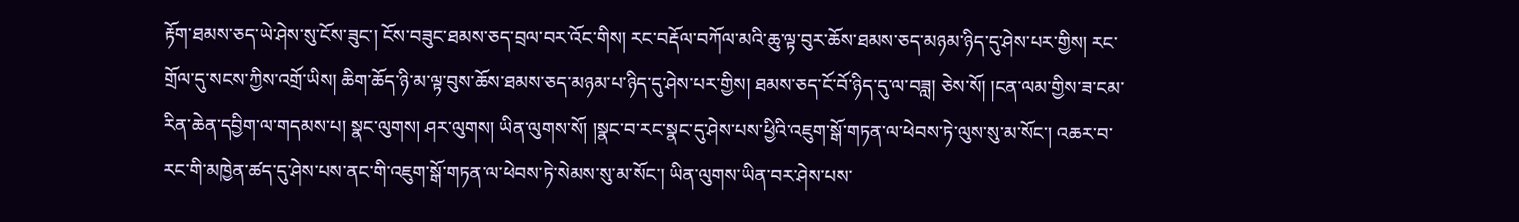རྟོག་ཐམས་ཅད་ཡེ་ཤེས་སུ་ངོས་ཟུང་། ངོས་བཟུང་ཐམས་ཅད་བྲལ་བར་འོང་གིས། རང་བརྡོལ་བཀོལ་མའི་ཆུ་ལྟ་བུར་ཆོས་ཐམས་ཅད་མཉམ་ཉིད་དུ་ཤེས་པར་གྱིས། རང་གྲོལ་དུ་སངས་ཀྱིས་འགྲོ་ཡིས། ཆིག་ཆོད་ཉི་མ་ལྟ་བུས་ཆོས་ཐམས་ཅད་མཉམ་པ་ཉིད་དུ་ཤེས་པར་གྱིས། ཐམས་ཅད་ངོ་བོ་ཉིད་དུ་ལ་བཟླ། ཅེས་སོ། །ངན་ལམ་གྱིས་ཟ་ངམ་རིན་ཆེན་དབྱིག་ལ་གདམས་པ། སྣང་ལུགས། ཤར་ལུགས། ཡིན་ལུགས་སོ། །སྣང་བ་རང་སྣང་དུ་ཤེས་པས་ཕྱིའི་འཇུག་སྒོ་གཏན་ལ་ཕེབས་ཏེ་ལུས་སུ་མ་སོང་། འཆར་བ་རང་གི་མཁྱེན་ཚད་དུ་ཤེས་པས་ནང་གི་འཇུག་སྒོ་གཏན་ལ་ཕེབས་ཏེ་སེམས་སུ་མ་སོང་། ཡིན་ལུགས་ཡིན་བར་ཤེས་པས་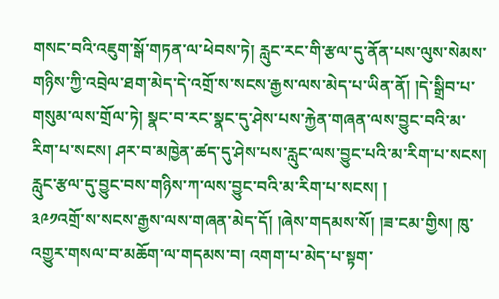གསང་བའི་འཇུག་སྒོ་གཏན་ལ་ཕེབས་ཏེ། རླུང་རང་གི་རྩལ་དུ་ནོན་པས་ལུས་སེམས་གཉིས་ཀྱི་འབྲེལ་ཐག་མེད་དེ་འགྲོ་ས་སངས་རྒྱས་ལས་མེད་པ་ཡིན་ནོ། །དེ་སྒྲིབ་པ་གསུམ་ལས་གྲོལ་ཏེ། སྣང་བ་རང་སྣང་དུ་ཤེས་པས་རྐྱེན་གཞན་ལས་བྱུང་བའི་མ་རིག་པ་སངས། ཤར་བ་མཁྱེན་ཚད་དུ་ཤེས་པས་རླུང་ལས་བྱུང་པའི་མ་རིག་པ་སངས། རླུང་རྩལ་དུ་བྱུང་བས་གཉིས་ཀ་ལས་བྱུང་བའི་མ་རིག་པ་སངས། །
༣༩༡འགྲོ་ས་སངས་རྒྱས་ལས་གཞན་མེད་དོ། །ཞེས་གདམས་སོ། །ཟ་ངམ་གྱིས། ཁུ་འགྱུར་གསལ་བ་མཆོག་ལ་གདམས་བ། འགག་པ་མེད་པ་སྟག་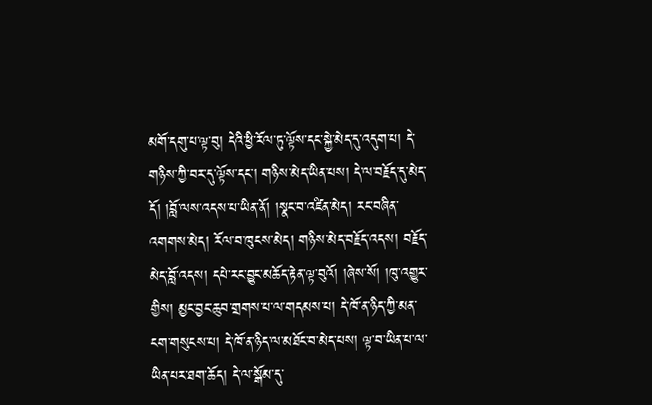མགོ་དགུ་པ་ལྟ་བུ། དེའི་ཕྱི་རོལ་ཏུ་ལྟོས་དང་སྐྱེ་མེད་དུ་འདུག་པ། དེ་གཉིས་ཀྱི་བར་དུ་ལྟོས་དང་། གཉིས་མེད་ཡིན་པས། དེ་ལ་བརྗོད་དུ་མེད་དོ། །བློ་ལས་འདས་པ་ཡིན་ནོ། །སྣང་བ་འཛིན་མེད། རང་བཞིན་འགགས་མེད། རོལ་བ་ཁུངས་མེད། གཉིས་མེད་བརྗོད་འདས། བརྗོད་མེད་བློ་འདས། དཔེ་རང་བྱུང་མཆོད་རྟེན་ལྟ་བུའོ། །ཞེས་སོ། །ཁུ་འགྱུར་གྱིས། མྱང་བྱང་ཆུབ་གྲགས་པ་ལ་གདམས་པ། དེ་ཁོ་ན་ཉིད་ཀྱི་མན་ངག་གསུངས་པ། དེ་ཁོ་ན་ཉིད་ལ་མཐོང་བ་མེད་པས། ལྟ་བ་ཡིན་པ་ལ་ཡིན་པར་ཐག་ཆོད། དེ་ལ་སྒོམ་དུ་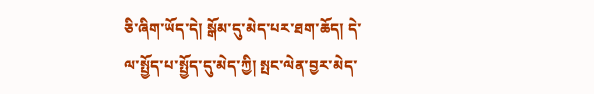ཅི་ཞིག་ཡོད་དེ། སྒོམ་དུ་མེད་པར་ཐག་ཆོད། དེ་ལ་སྤྱོད་པ་སྤྱོད་དུ་མེད་ཀྱི། སྤང་ལེན་བྱར་མེད་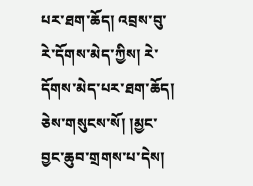པར་ཐག་ཆོད། འབྲས་བུ་རེ་དོགས་མེད་ཀྱིས། རེ་དོགས་མེད་པར་ཐག་ཆོད། ཅེས་གསུངས་སོ། །མྱང་བྱང་ཆུབ་གྲགས་པ་དེས།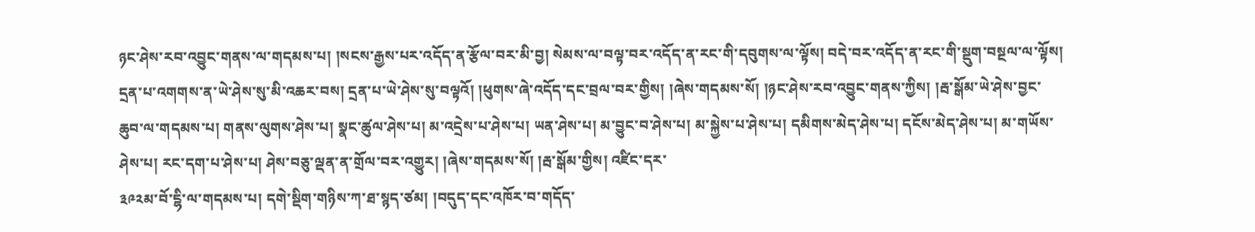ཉང་ཤེས་རབ་འབྱུང་གནས་ལ་གདམས་པ། །སངས་རྒྱས་པར་འདོད་ན་རྩོལ་བར་མི་བྱ། སེམས་ལ་བལྟ་བར་འདོད་ན་རང་གི་དབུགས་ལ་ལྟོས། བདེ་བར་འདོད་ན་རང་གི་སྡུག་བསྔལ་ལ་ལྟོས། དྲན་པ་འགགས་ན་ཡེ་ཤེས་སུ་མི་འཆར་བས། དྲན་པ་ཡེ་ཤེས་སུ་བལྟའོ། །ཕུགས་ཞེ་འདོད་དང་བྲལ་བར་གྱིས། །ཞེས་གདམས་སོ། །ཉང་ཤེས་རབ་འབྱུང་གནས་ཀྱིས། །རྦ་སྒོམ་ཡེ་ཤེས་བྱང་ཆུབ་ལ་གདམས་པ། གནས་ལུགས་ཤེས་པ། སྣང་ཚུལ་ཤེས་པ། མ་འདྲེས་པ་ཤེས་པ། ཡན་ཤེས་པ། མ་བྱུང་བ་ཤེས་པ། མ་སྐྱེས་པ་ཤེས་པ། དམིགས་མེད་ཤེས་པ། དངོས་མེད་ཤེས་པ། མ་གཡོས་ཤེས་པ། རང་དག་པ་ཤེས་པ། ཤེས་བཅུ་ལྡན་ན་གྲོལ་བར་འགྱུར། །ཞེས་གདམས་སོ། །རྦ་སྒོམ་གྱིས། འཛིང་དར་
༣༩༢མ་བོ་ངྷི་ལ་གདམས་པ། དགེ་སྡིག་གཉིས་ཀ་ཐ་སྙད་ཙམ། །བདུད་དང་འཁོར་བ་གདོད་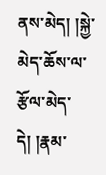ནས་མེད། །སྐྱེ་མེད་ཆོས་ལ་རྩོལ་མེད་དེ། །རྣམ་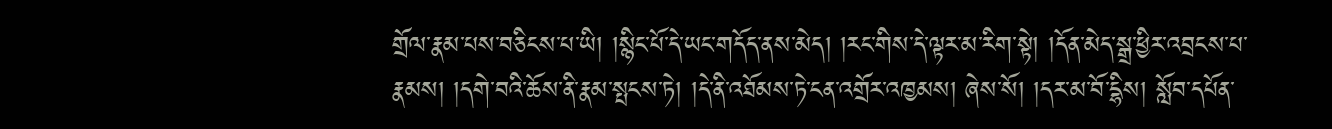གྲོལ་རྣམ་པས་བཅིངས་པ་ཡི། །སྙིང་པོ་དེ་ཡང་གདོད་ནས་མེད། །རང་གིས་དེ་ལྟར་མ་རིག་སྟེ། །དོན་མེད་སྒྲ་ཕྱིར་འབྲངས་པ་རྣམས། །དགེ་བའི་ཆོས་ནི་རྣམ་སྤངས་ཏེ། །དེ་ནི་འཐོམས་ཏེ་ངན་འགྲོར་འཁྱམས། ཞེས་སོ། །དར་མ་བོ་དྷིས། སློབ་དཔོན་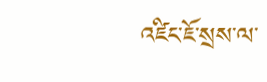འཛིང་ཇོ་སྲས་ལ་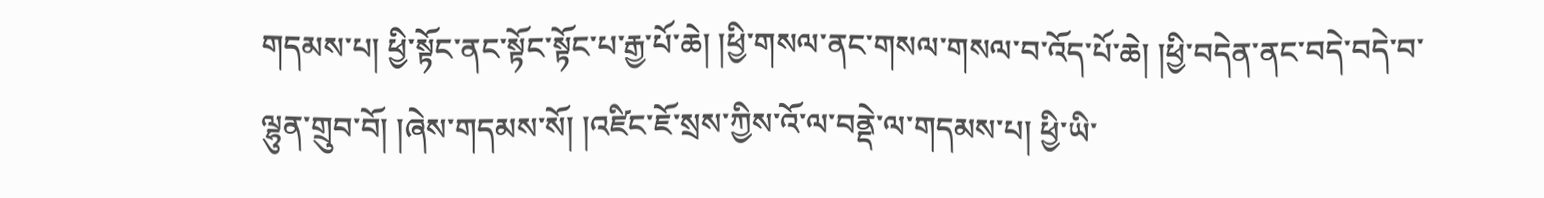གདམས་པ། ཕྱི་སྟོང་ནང་སྟོང་སྟོང་པ་རྒྱ་པོ་ཆེ། །ཕྱི་གསལ་ནང་གསལ་གསལ་བ་འོད་པོ་ཆེ། །ཕྱི་བདེན་ནང་བདེ་བདེ་བ་ལྷུན་གྲུབ་བོ། །ཞེས་གདམས་སོ། །འཛིང་ཇོ་སྲས་ཀྱིས་འོ་ལ་བནྡེ་ལ་གདམས་པ། ཕྱི་ཡི་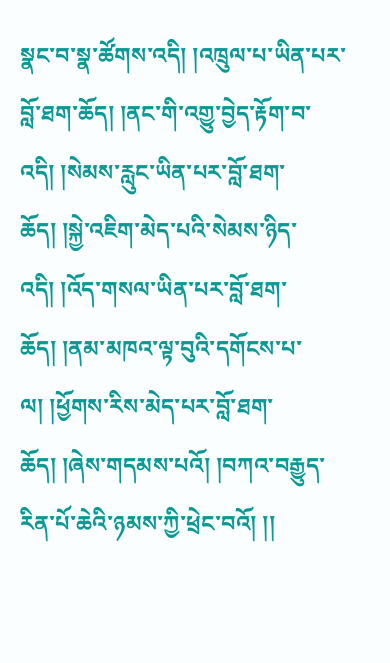སྣང་བ་སྣ་ཚོགས་འདི། །འཁྲུལ་པ་ཡིན་པར་བློ་ཐག་ཆོད། །ནང་གི་འགྱུ་བྱེད་རྟོག་བ་འདི། །སེམས་རླུང་ཡིན་པར་བློ་ཐག་ཆོད། །སྐྱེ་འཇིག་མེད་པའི་སེམས་ཉིད་འདི། །འོད་གསལ་ཡིན་པར་བློ་ཐག་ཆོད། །ནམ་མཁའ་ལྟ་བུའི་དགོངས་པ་ལ། །ཕྱོགས་རིས་མེད་པར་བློ་ཐག་ཆོད། །ཞེས་གདམས་པའོ། །བཀའ་བརྒྱུད་རིན་པོ་ཆེའི་ཉམས་ཀྱི་ཕྲེང་བའོ། །།